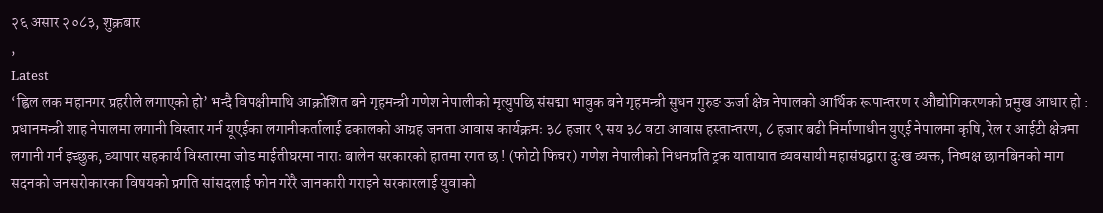२६ असार २०८३, शुक्रबार
,
Latest
‘ह्विल लक महानगर प्रहरीले लगाएको हो’ भन्दै विपक्षीमाथि आक्रोशित बने गृहमन्त्री गणेश नेपालीको मृत्युपछि संसद्मा भावुक बने गृहमन्त्री सुधन गुरुङ ऊर्जा क्षेत्र नेपालको आर्थिक रूपान्तरण र औद्योगिकरणको प्रमुख आधार हो : प्रधानमन्त्री शाह नेपालमा लगानी विस्तार गर्न यूएईका लगानीकर्तालाई ढकालको आग्रह जनता आवास कार्यक्रमः ३८ हजार ९ सय ३८ वटा आवास हस्तान्तरण, ८ हजार बढी निर्माणाधीन युएई नेपालमा कृषि, रेल र आईटी क्षेत्रमा लगानी गर्न इच्छुक, व्यापार सहकार्य विस्तारमा जोड माईतीघरमा नाराः बालेन सरकारको हातमा रगत छ ! (फोटो फिचर) गणेश नेपालीको निधनप्रति ट्रक यातायात व्यवसायी महासंघद्वारा दुःख व्यक्त, निष्पक्ष छानबिनको माग सदनको जनसरोकारका विषयको प्रगति सांसदलाई फोन गरेरै जानकारी गराइने सरकारलाई युवाको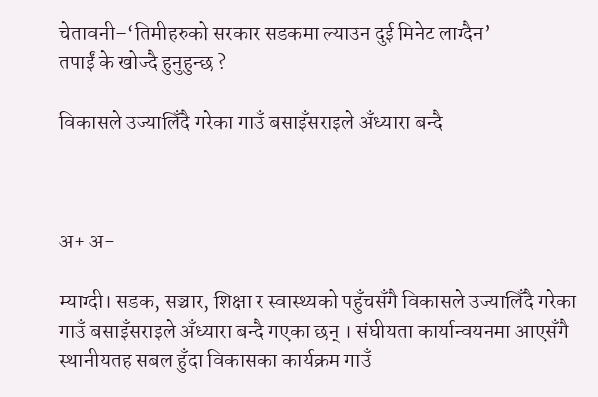चेतावनी–‘तिमीहरुको सरकार सडकमा ल्याउन दुई मिनेट लाग्दैन’
तपाईं के खोज्दै हुनुहुन्छ ?

विकासले उज्यालिँदै गरेका गाउँ बसाइँसराइले अँध्यारा बन्दै



अ+ अ-

म्याग्दी। सडक, सञ्चार, शिक्षा र स्वास्थ्यको पहुँचसँगै विकासले उज्यालिँदै गरेका गाउँ बसाइँसराइले अँध्यारा बन्दै गएका छन् । संघीयता कार्यान्वयनमा आएसँगै स्थानीयतह सबल हुँदा विकासका कार्यक्रम गाउँ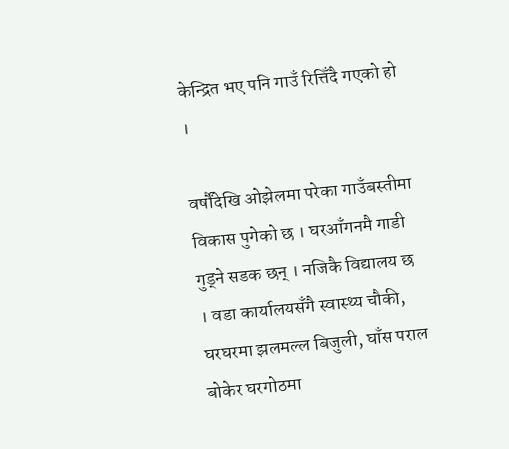केन्द्रित भए पनि गाउँ रित्तिँदै गएको हो ।

वर्षौंदेखि ओझेलमा परेका गाउँबस्तीमा विकास पुगेको छ । घरआँगनमै गाडी गुड्ने सडक छन् । नजिकै विद्यालय छ । वडा कार्यालयसँगै स्वास्थ्य चौकी, घरघरमा झलमल्ल बिजुली, घाँस पराल बोकेर घरगोठमा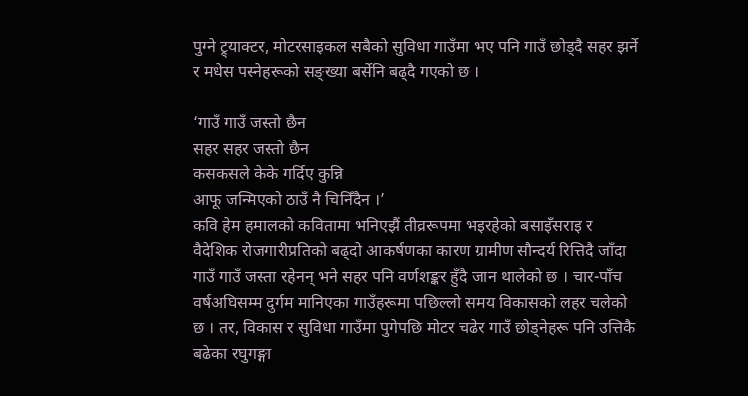पुग्ने ट्र्याक्टर, मोटरसाइकल सबैको सुविधा गाउँमा भए पनि गाउँ छोड्दै सहर झर्ने र मधेस पस्नेहरूको सङ्ख्या बर्सेनि बढ्दै गएको छ ।

‘गाउँ गाउँ जस्तो छैन
सहर सहर जस्तो छैन
कसकसले केके गर्दिए कुन्नि
आफू जन्मिएको ठाउँ नै चिनिँदैन ।’
कवि हेम हमालको कवितामा भनिएझैं तीव्ररूपमा भइरहेको बसाइँसराइ र वैदेशिक रोजगारीप्रतिको बढ्दो आकर्षणका कारण ग्रामीण सौन्दर्य रित्तिदै जाँदा गाउँ गाउँ जस्ता रहेनन् भने सहर पनि वर्णशङ्कर हुँदै जान थालेको छ । चार-पाँच वर्षअघिसम्म दुर्गम मानिएका गाउँहरूमा पछिल्लो समय विकासको लहर चलेको छ । तर, विकास र सुविधा गाउँमा पुगेपछि मोटर चढेर गाउँ छोड्नेहरू पनि उत्तिकै बढेका रघुगङ्गा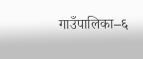गाउँपालिका–६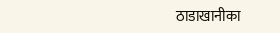ठाडाखानीका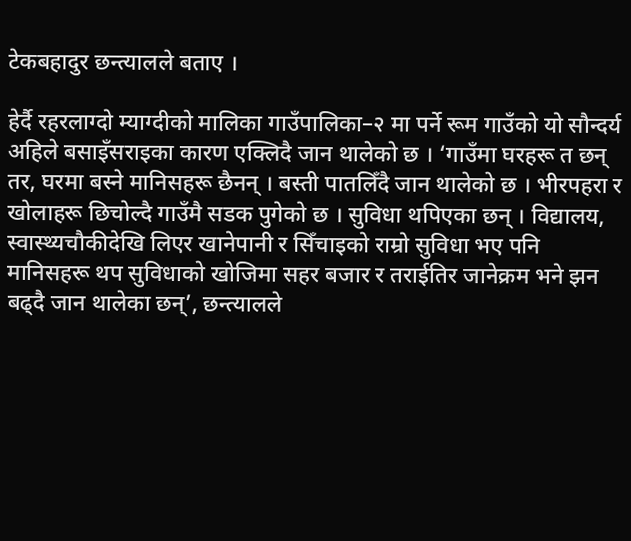टेकबहादुर छन्त्यालले बताए ।

हेर्दै रहरलाग्दो म्याग्दीको मालिका गाउँपालिका–२ मा पर्ने रूम गाउँको यो सौन्दर्य अहिले बसाइँसराइका कारण एक्लिदै जान थालेको छ । ‘गाउँमा घरहरू त छन् तर, घरमा बस्ने मानिसहरू छैनन् । बस्ती पातलिँदै जान थालेको छ । भीरपहरा र खोलाहरू छिचोल्दै गाउँमै सडक पुगेको छ । सुविधा थपिएका छन् । विद्यालय, स्वास्थ्यचौकीदेखि लिएर खानेपानी र सिँचाइको राम्रो सुविधा भए पनि मानिसहरू थप सुविधाको खोजिमा सहर बजार र तराईतिर जानेक्रम भने झन बढ्दै जान थालेका छन्’, छन्त्यालले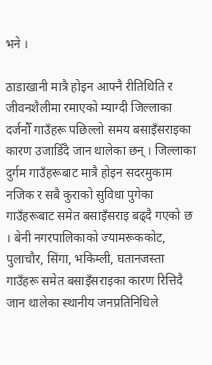भने ।

ठाडाखानी मात्रै होइन आफ्नै रीतिथिति र जीवनशैलीमा रमाएको म्याग्दी जिल्लाका दर्जनौँ गाउँहरू पछिल्लो समय बसाइँसराइका कारण उजाडिँदै जान थालेका छन् । जिल्लाका दुर्गम गाउँहरूबाट मात्रै होइन सदरमुकाम नजिक र सबै कुराको सुविधा पुगेका गाउँहरूबाट समेत बसाइँसराइ बढ्दै गएको छ । बेनी नगरपालिकाको ज्यामरूककोट, पुलाचौर, सिंगा, भकिम्ली, घतानजस्ता गाउँहरू समेत बसाइँसराइका कारण रित्तिदै जान थालेका स्थानीय जनप्रतिनिधिले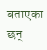बताएका छन्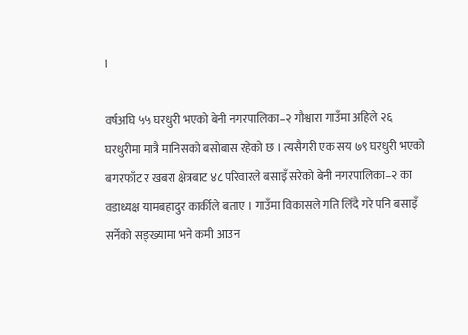।

वर्षअघि ५५ घरधुरी भएको बेनी नगरपालिका–२ गौश्वारा गाउँमा अहिले २६ घरधुरीमा मात्रै मानिसको बसोबास रहेको छ । त्यसैगरी एक सय ७९ घरधुरी भएको बगरफाँट र खबरा क्षेत्रबाट ४८ परिवारले बसाइँ सरेको बेनी नगरपालिका–२ का वडाध्यक्ष यामबहादुर कार्कीले बताए । गाउँमा विकासले गति लिँदै गरे पनि बसाइँ सर्नेको सङ्ख्यामा भने कमी आउन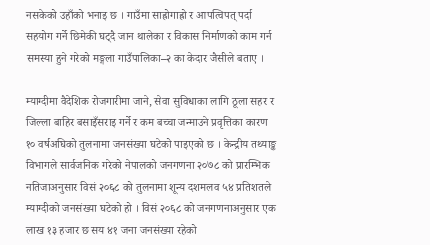नसकेको उहाँको भनाइ छ । गाउँमा साह्रोगाह्रो र आपत्विपत् पर्दा सहयोग गर्ने छिमेकी घट्दै जान थालेका र विकास निर्माणको काम गर्न समस्या हुने गरेको मङ्गला गाउँपालिका–२ का केदार जैसीले बताए ।

म्याग्दीमा वैदेशिक रोजगारीमा जाने, सेवा सुविधाका लागि ठूला सहर र जिल्ला बाहिर बसाइँसराइ गर्ने र कम बच्चा जन्माउने प्रवृत्तिका कारण १० वर्षअघिको तुलनामा जनसंख्या घटेको पाइएको छ । केन्द्रीय तथ्याङ्क विभागले सार्वजनिक गरेको नेपालको जनगणना २०७८ को प्रारम्भिक नतिजाअनुसार विसं २०६८ को तुलनामा शून्य दशमलव ५४ प्रतिशतले म्याग्दीको जनसंख्या घटेको हो । विसं २०६८ को जनगणनाअनुसार एक लाख १३ हजार छ सय ४१ जना जनसंख्या रहेको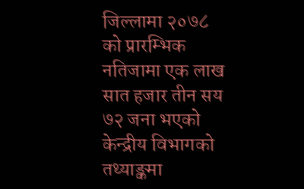जिल्लामा २०७८ को प्रारम्भिक नतिजामा एक लाख सात हजार तीन सय ७२ जना भएको केन्द्रीय विभागको तथ्याङ्कमा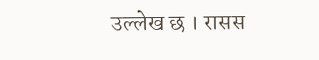उल्लेख छ । रासस